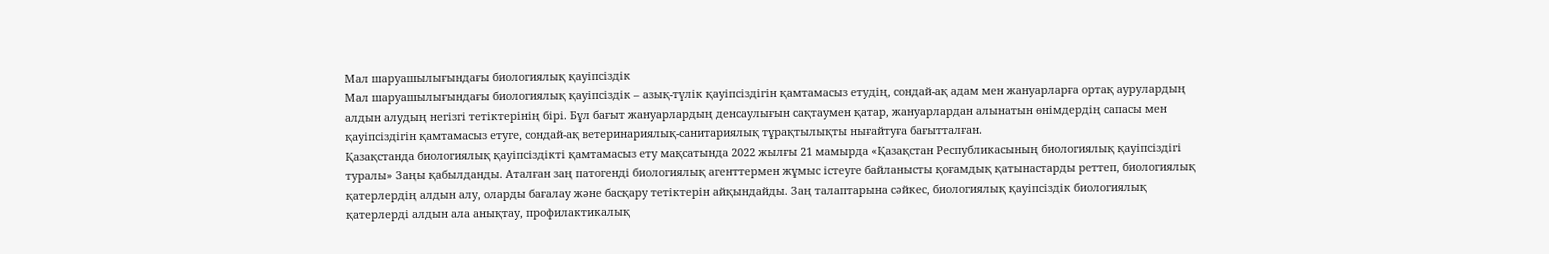Мал шаруашылығындағы биологиялық қауіпсіздік
Мал шаруашылығындағы биологиялық қауіпсіздік – азық-түлік қауіпсіздігін қамтамасыз етудің, сондай-ақ адам мен жануарларға ортақ аурулардың алдын алудың негізгі тетіктерінің бірі. Бұл бағыт жануарлардың денсаулығын сақтаумен қатар, жануарлардан алынатын өнімдердің сапасы мен қауіпсіздігін қамтамасыз етуге, сондай-ақ ветеринариялық-санитариялық тұрақтылықты нығайтуға бағытталған.
Қазақстанда биологиялық қауіпсіздікті қамтамасыз ету мақсатында 2022 жылғы 21 мамырда «Қазақстан Республикасының биологиялық қауіпсіздігі туралы» Заңы қабылданды. Аталған заң патогенді биологиялық агенттермен жұмыс істеуге байланысты қоғамдық қатынастарды реттеп, биологиялық қатерлердің алдын алу, оларды бағалау және басқару тетіктерін айқындайды. Заң талаптарына сәйкес, биологиялық қауіпсіздік биологиялық қатерлерді алдын ала анықтау, профилактикалық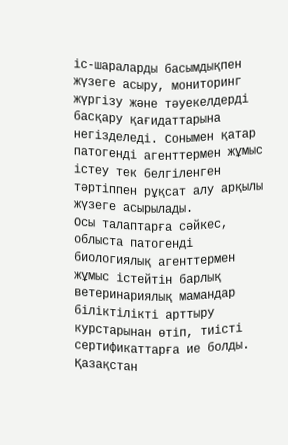іс-шараларды басымдықпен жүзеге асыру, мониторинг жүргізу және тәуекелдерді басқару қағидаттарына негізделеді. Сонымен қатар патогенді агенттермен жұмыс істеу тек белгіленген тәртіппен рұқсат алу арқылы жүзеге асырылады.
Осы талаптарға сәйкес, облыста патогенді биологиялық агенттермен жұмыс істейтін барлық ветеринариялық мамандар біліктілікті арттыру курстарынан өтіп, тиісті сертификаттарға ие болды. Қазақстан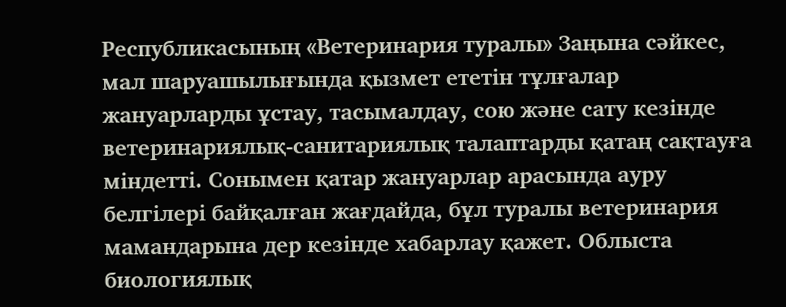Республикасының «Ветеринария туралы» Заңына сәйкес, мал шаруашылығында қызмет ететін тұлғалар жануарларды ұстау, тасымалдау, сою және сату кезінде ветеринариялық-санитариялық талаптарды қатаң сақтауға міндетті. Сонымен қатар жануарлар арасында ауру белгілері байқалған жағдайда, бұл туралы ветеринария мамандарына дер кезінде хабарлау қажет. Облыста биологиялық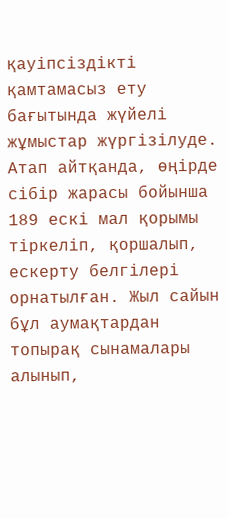қауіпсіздікті қамтамасыз ету бағытында жүйелі жұмыстар жүргізілуде. Атап айтқанда, өңірде сібір жарасы бойынша 189 ескі мал қорымы тіркеліп, қоршалып, ескерту белгілері орнатылған. Жыл сайын бұл аумақтардан топырақ сынамалары алынып,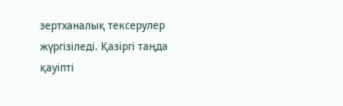зертханалық тексерулер жүргізіледі. Қазіргі таңда қауіпті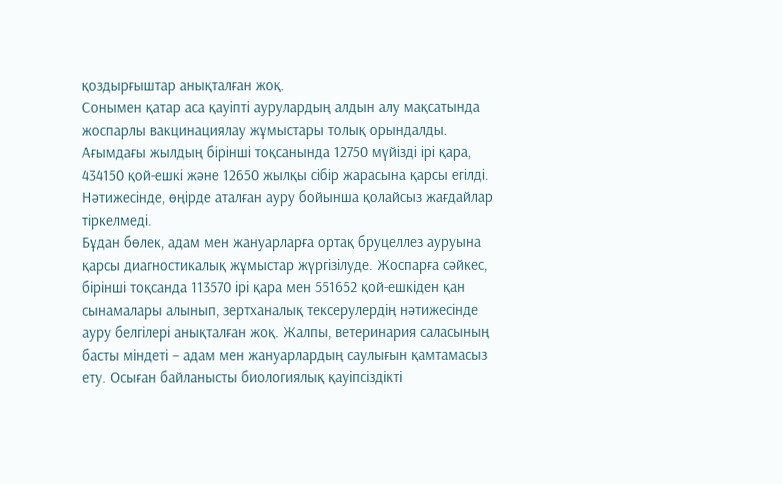қоздырғыштар анықталған жоқ.
Сонымен қатар аса қауіпті аурулардың алдын алу мақсатында жоспарлы вакцинациялау жұмыстары толық орындалды. Ағымдағы жылдың бірінші тоқсанында 12750 мүйізді ірі қара, 434150 қой-ешкі және 12650 жылқы сібір жарасына қарсы егілді. Нәтижесінде, өңірде аталған ауру бойынша қолайсыз жағдайлар тіркелмеді.
Бұдан бөлек, адам мен жануарларға ортақ бруцеллез ауруына қарсы диагностикалық жұмыстар жүргізілуде. Жоспарға сәйкес, бірінші тоқсанда 113570 ірі қара мен 551652 қой-ешкіден қан сынамалары алынып, зертханалық тексерулердің нәтижесінде ауру белгілері анықталған жоқ. Жалпы, ветеринария саласының басты міндеті – адам мен жануарлардың саулығын қамтамасыз ету. Осыған байланысты биологиялық қауіпсіздікті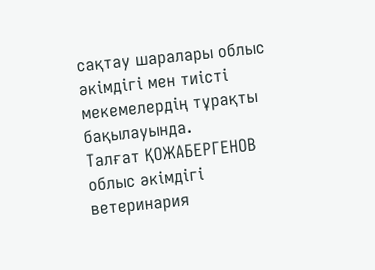сақтау шаралары облыс әкімдігі мен тиісті мекемелердің тұрақты бақылауында.
Талғат ҚОЖАБЕРГЕНОВ
облыс әкімдігі ветеринария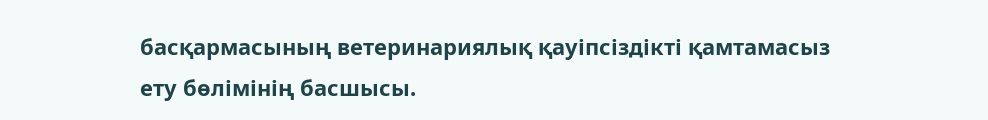басқармасының ветеринариялық қауіпсіздікті қамтамасыз ету бөлімінің басшысы.